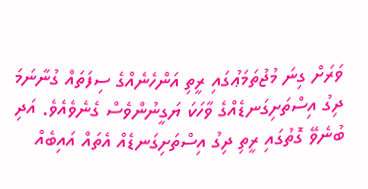ވަރަށް ގިނަ މުޖުތަމަޢުގައި ރީތި އަންހެނެއްގެ ސިފަތައް ގުނާނަމަ ދިގު އިސްތަށިގަނޑެއްގެ ވާހަކަ ޔަގީނުންވެސް ގެނެވެއެވެ. އަދި ބުނެވޭ ގޮތުގައި ރީތި ދިގު އިސްތަށިގަނޑެއް އެތައް އައިބެއް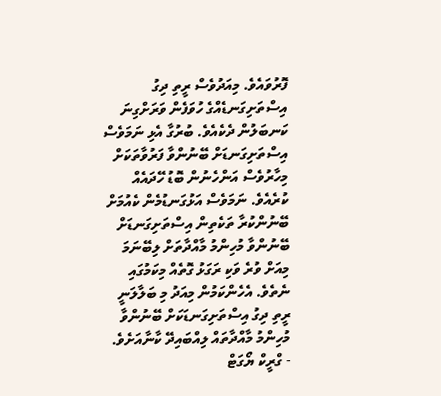ފޮރުވައެވެ. މިއަދުވެސް ރީތި ދިގު އިސްތަށިގަނޑެއްގެ ހުވަފެން ވަރަށްގިނަ ކަނބަލުން ދެކެއެވެ. ބުރުގާ އެޅި ނަމަވެސް އިސްތަށިގަނޑަށް ބޭނުންވާ ފަރުވާތަކަށް މިހާރުވެސް އަންހެނުން ބޮޑު ހޭދައެއް ކުރެއެވެ. ނަމަވެސް އަޅުގަނޑުމެން ކެއުމަށް ބޭނުންކުރާ ތަކެތިން އިސްތަށިގަނޑަށް ބޭނުންވާ މުހިންމު މާއްދާތަށް ލިބޭނަމަ މިއަށް ވުރެ ވަކި ރަގަޅު ގޮތެއް މިކަމުގައި ނެތެވެ. އެހެންކަމުން މިއަދު މި ބަލާލަނީ ރީތި ދިގު އިސްތަށިގަނޑަކަށް ބޭނުންވާ މުހިންމު މާއްދާތައް ލިއްބައިދޭ ކާނާއަށެވެ.
- ގްރީކް ޔޯގަޓް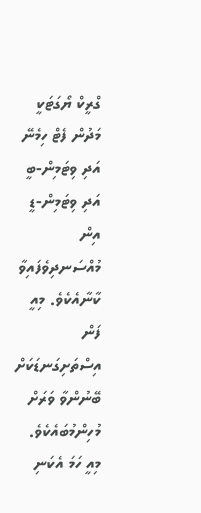ގްރީކް ޔޯގަޓަކީ މަދުން ފެޓް ހިމެނޭ އަދި ވިޓަމިން-ބީ އަދި ވިޓަމިން-ޑީ އިން މުއްސަނދިވެފައިވާ ކާނާއެކެވެ. މިއީ ފަން އިސްތަށިގަނޑަކަށް ބޭނުންވާ ވަރަށް މުހިންމުބައެކެވެ. މިއީ ހަމަ އެކަނި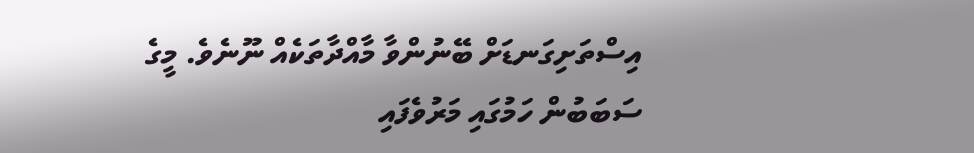އިސްތަށިގަނޑަށް ބޭނުންވާ މާއްދާތަކެއް ނޫނެވެ. މީގެ ސަބަބުން ހަމުގައި މަރުވެފައި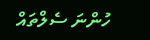ހުންނަ ސެލްތައް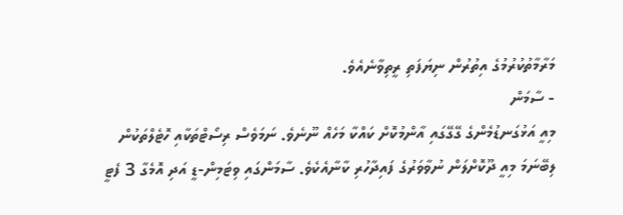މަރާމާތުކުރުމުގެ އިތުރުން ނިޔަފަތި ރީތިވާނެއެވެ.
- ސާމަން
މިއީ އަޅުގަނޑުމެންގެ ގޭގޭގައި އާންމުކޮށް ކައްކާ މަހެއް ނޫނެވެ. ނަމަވެސް ރިސޯޓްތަކާއި ހޮޓެލްތަކުން ލިބޭނަމަ މިއީ ދޫކޮށްލަން ނުވާވަރުގެ ފައިދާހުރި ކާނާއެކެވެ. ސާމަންގައި ވިޓަމިން-ޑީ އަދި އޮމެގާ 3 ފެޓީ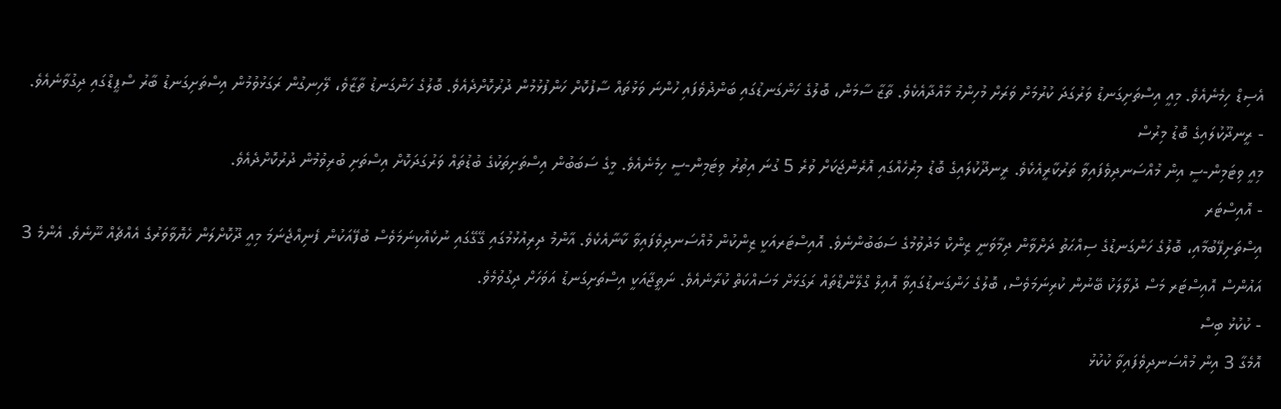އެސިޑް ހިމެނެއެވެ. މިއީ އިސްތަށިގަނޑު ވަރުގަދަ ކުރުމަށް ވަރަށް މުހިންމު މާއްދާއެކެވެ. ތާޒާ ސާމަން، ބޮލުގެ ހަންގަނޑުގައި ބަންދުވެފައި ހުންނަ ވަޅުތައް ސާފުކޮށް ހަންފުޅުމުން ދުރުކޮށްދެއެވެ. ބޮލުގެ ހަންގަނޑު ތާޒާވެ، ލޭހިނގުން ރަގަޅުވުމުން އިސްތަށިގަނޑު ބާރު ސްޕީޑްގައި ދިގުވާނެއެވެ.
- ރީނދޫކުލައިގެ ބޮޑު މިރުސް
މިއީ ވިޓަމިން-ސީ އިން މުއްސަނދިވެފައިވާ ތަރުކާރީއެކެވެ. ރީނދޫކުލައިގެ ބޮޑު މިރުހެއްގައި އޮރެންޖަކަށް ވުރެ 5 ގުނަ އިތުރު ވިޓަމިން-ސީ ހިމެނެއެވެ. މީގެ ސަބަބުން އިސްތަށިތަކުގެ ބުޑުތައް ވަރުގަދަކޮށް އިސްތަށި ބުރިވުމުން ދުރުކޮށްދެއެވެ.
- އޮއިސްޓަރ
އިސްތަށިފޭބުމާއި، ބޮލުގެ ހަންގަނޑުގެ ސިއްޙަތު ދަށްވާން ދިމާވަނީ ޒިންކް މަދުވުމުގެ ސަބަބުންނެވެ. އޮއިސްޓަރއަކީ ޒިންކުން މުއްސަނދިވެފައިވާ ކާނާއެކެވެ. އާންމު ދިރިއުޅުމުގައި ގޭގޭގައި ނުކެއްކިނަމަވެސް ބުފޭއަކުން ފެނިއްޖެނަމަ މިއީ ދޫކޮށްލަން ހެޔޮވާވަރުގެ އެއްޗެއް ނޫނެވެ. އެންމެ 3 އައުންސް އޮއިސްޓަރ މަސް ދުވާލަކު ބޭނުން ކުރިނަމަވެސް، ބޮލުގެ ހަންގަނޑުގައިވާ އޮއިލް ގްލޭންޑްތައް ރަގަޅަށް މަސައްކަތް ކުރާނެއެވެ. ނަތީޖާއަކީ އިސްތަށިގަނޑު އަވަހަށް ދިގުވުމެވެ.
- ކުކުޅު ބިސް
އޮމެގާ 3 އިން މުއްސަނދިވެފައިވާ ކުކުޅު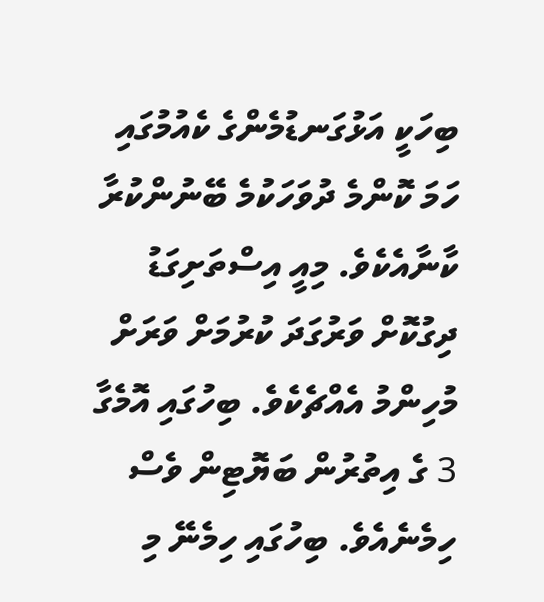ބިހަކީ އަޅުގަނޑުމެންގެ ކެއުމުގައި ހަމަ ކޮންމެ ދުވަހަކުމެ ބޭނުންކުރާ ކާނާއެކެވެ. މިއީ އިސްތަށިގަޑު ދިގުކޮށް ވަރުގަދަ ކުރުމަށް ވަރަށް މުހިންމު އެއްޗެކެވެ. ބިހުގައި އޮމެގާ 3 ގެ އިތުރުން ބަޔޮޓިން ވެސް ހިމެނެއެވެ. ބިހުގައި ހިމެނޭ މި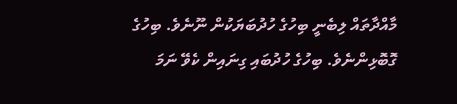މާއްދާތައް ލިބެނީ ބިހުގެ ހުދުބަޔަކުން ނޫނެވެ. ބިހުގެ ގޮބޮޅިންނެވެ. ބިހުގެ ހުދުބައި ގިނައިން ކެވޭ ނަމަ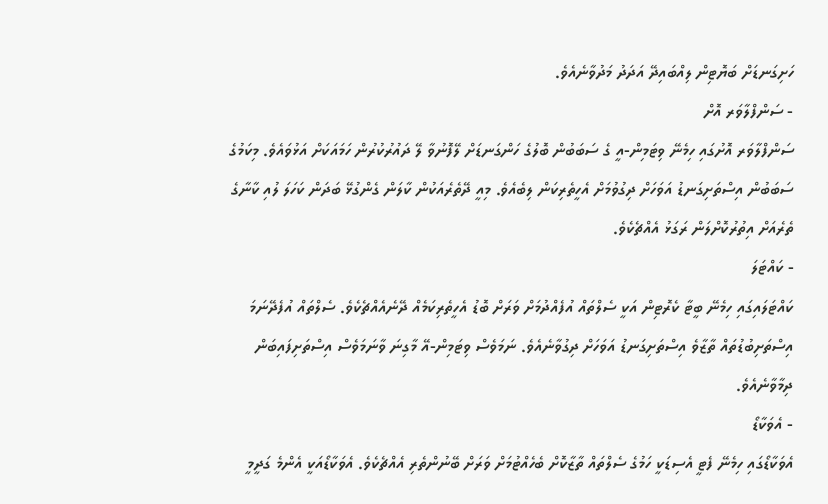ހަށިގަނޑަށް ބަޔޮޓިން ލިއްބައިދޭ އަދަދު މަދުވާނެއެވެ.
- ސަންފްލާވަރ އޮށް
ސަންފްލާވަރ އޮށުގައި ހިމެނޭ ވިޓަމިން-އީ ގެ ސަބަބުން ބޮލުގެ ހަންގަނޑަށް ލޭފޮނުވާ ލޭ ދައުރުކުރުން ހަމައަކަށް އަޅުވައެވެ. މިކަމުގެ ސަބަބުން އިސްތަށިގަނޑު އަވަހަށް ދިގުވުމަށް އެހީތެރިކަން ލިބެއެވެ. މިއީ ދޭތެރެއަކުން ކާލަން ގެންގުޅޭ ބަދަން ކަހަލަ ލުއި ކާނާގެ ތެރެއަށް އިތުރުކޮށްލަން ރަގަޅު އެއްޗެކެވެ.
- ކައްޓަލަ
ކައްޓަލައިގައި ހިމެނޭ ބީޓާ ކެރޮޓިން އަކީ ސެލްތައް އުފެއްދުމަށް ވަރަށް ބޮޑު އެހީތެރިކަމެއް ދޭނެއެއްޗެކެވެ. ސެލްތައް އުފެދޭނަމަ އިސްތަށިބުޑުތައް ތާޒާވެ އިސްތަށިގަނޑު އަވަހަށް ދިގުވާނެއެވެ. ނަމަވެސް ވިޓަމިން-އޭ މާގިނަ ވާނަމަވެސް އިސްތަށިފައިބަން ދިމާވާނެއެވެ.
- އެވަކާޑޯ
އެވަކާޑޯގައި ހިމެނޭ ފެޓީ އެސިޑަކީ ހަމުގެ ސެލްތައް ތާޒާކޮށް ބެހެއްޓުމަށް ވަރަށް ބޭނުންތެރި އެއްޗެކެވެ. އެވަކާޑޯއަކީ އެންމެ ގަދީމީ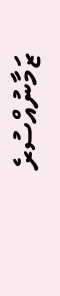ޒަމާނުއްސުރެ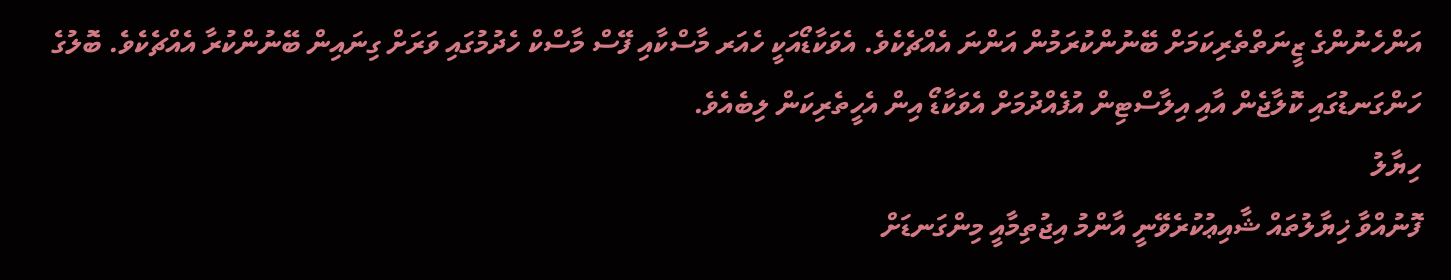އަންހެނުންގެ ޒީނަތްތެރިކަމަށް ބޭނުންކުރަމުން އަންނަ އެއްޗެކެވެ. އެވަކާޑޯއަކީ ހެއަރ މާސްކާއި ފޭސް މާސްކް ހެދުމުގައި ވަރަށް ގިނައިން ބޭނުންކުރާ އެއްޗެކެވެ. ބޮލުގެ ހަންގަނޑުގައި ކޮލާޖެން އާއި އިލާސްޓިން އުފެއްދުމަށް އެވަކާޑޯ އިން އެހީތެރިކަން ލިބެއެވެ.
ހިޔާލު
ފޮނުއްވާ ޚިޔާލުތައް ޝާއިޢުކުރެވޭނީ އާންމު އިޖުތިމާއީ މިންގަނޑަށް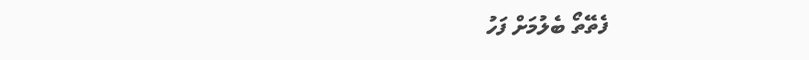ފެތޭތޯ ބެލުމަށް ފަހު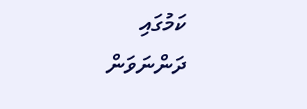ކަމުގައި ދަންނަވަން